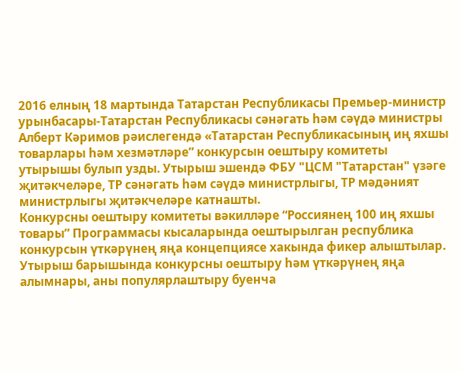2016 елның 18 мартында Татарстан Республикасы Премьер-министр урынбасары-Татарстан Республикасы сәнәгать һәм сәүдә министры Алберт Кәримов рәислегендә «Татарстан Республикасының иң яхшы товарлары һәм хезмәтләре” конкурсын оештыру комитеты утырышы булып узды. Утырыш эшендә ФБУ "ЦСМ "Татарстан" үзәге җитәкчеләре, ТР сәнәгать һәм сәүдә министрлыгы, ТР мәдәният министрлыгы җитәкчеләре катнашты.
Конкурсны оештыру комитеты вәкилләре “Россиянең 100 иң яхшы товары” Программасы кысаларында оештырылган республика конкурсын үткәрүнең яңа концепциясе хакында фикер алыштылар.
Утырыш барышында конкурсны оештыру һәм үткәрүнең яңа алымнары, аны популярлаштыру буенча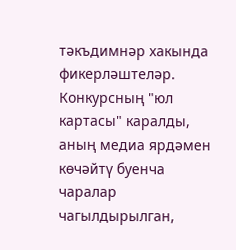тәкъдимнәр хакында фикерләштеләр.
Конкурсның "юл картасы" каралды, аның медиа ярдәмен көчәйтү буенча чаралар чагылдырылган,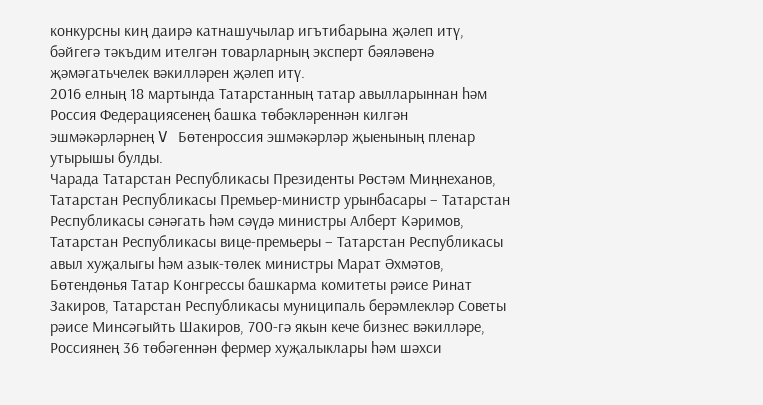конкурсны киң даирә катнашучылар игътибарына җәлеп итү, бәйгегә тәкъдим ителгән товарларның эксперт бәяләвенә җәмәгатьчелек вәкилләрен җәлеп итү.
2016 елның 18 мартында Татарстанның татар авылларыннан һәм Россия Федерациясенең башка төбәкләреннән килгән эшмәкәрләрнең V Бөтенроссия эшмәкәрләр җыенының пленар утырышы булды.
Чарада Татарстан Республикасы Президенты Рөстәм Миңнеханов, Татарстан Республикасы Премьер-министр урынбасары – Татарстан Республикасы сәнәгать һәм сәүдә министры Алберт Кәримов, Татарстан Республикасы вице-премьеры – Татарстан Республикасы авыл хуҗалыгы һәм азык-төлек министры Марат Әхмәтов, Бөтендөнья Татар Конгрессы башкарма комитеты рәисе Ринат Закиров, Татарстан Республикасы муниципаль берәмлекләр Советы рәисе Минсәгыйть Шакиров, 700-гә якын кече бизнес вәкилләре, Россиянең 36 төбәгеннән фермер хуҗалыклары һәм шәхси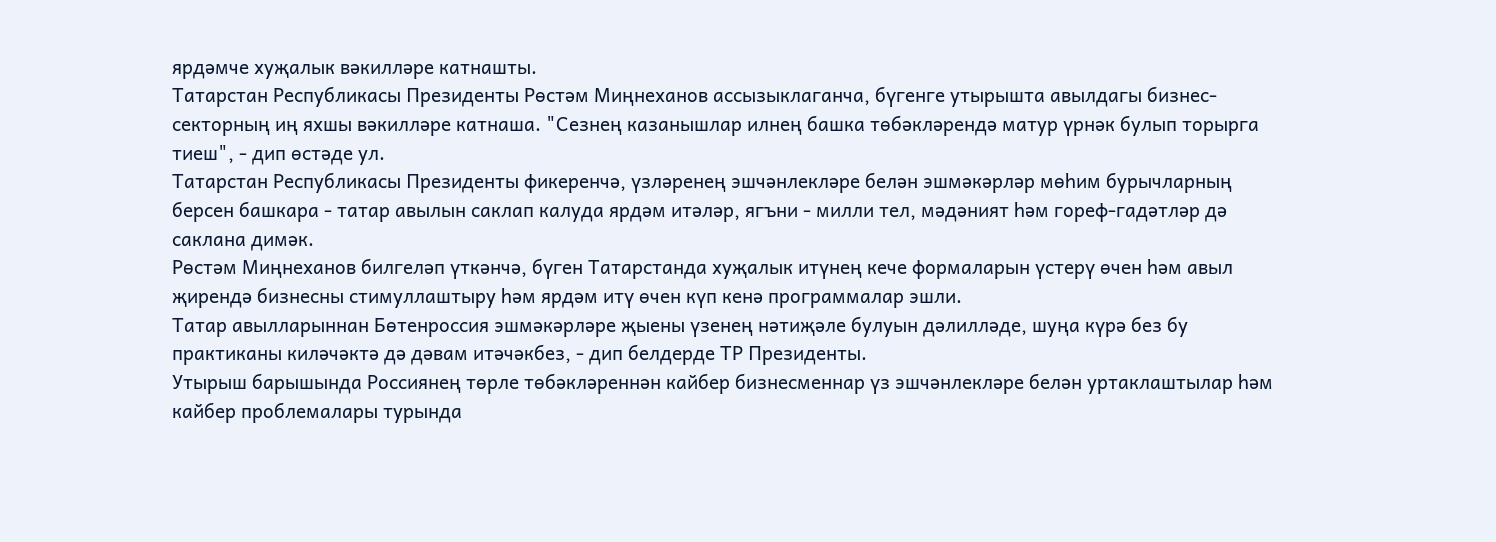ярдәмче хуҗалык вәкилләре катнашты.
Татарстан Республикасы Президенты Рөстәм Миңнеханов ассызыклаганча, бүгенге утырышта авылдагы бизнес-секторның иң яхшы вәкилләре катнаша. "Сезнең казанышлар илнең башка төбәкләрендә матур үрнәк булып торырга тиеш", - дип өстәде ул.
Татарстан Республикасы Президенты фикеренчә, үзләренең эшчәнлекләре белән эшмәкәрләр мөһим бурычларның берсен башкара - татар авылын саклап калуда ярдәм итәләр, ягъни - милли тел, мәдәният һәм гореф-гадәтләр дә саклана димәк.
Рөстәм Миңнеханов билгеләп үткәнчә, бүген Татарстанда хуҗалык итүнең кече формаларын үстерү өчен һәм авыл җирендә бизнесны стимуллаштыру һәм ярдәм итү өчен күп кенә программалар эшли.
Татар авылларыннан Бөтенроссия эшмәкәрләре җыены үзенең нәтиҗәле булуын дәлилләде, шуңа күрә без бу практиканы киләчәктә дә дәвам итәчәкбез, - дип белдерде ТР Президенты.
Утырыш барышында Россиянең төрле төбәкләреннән кайбер бизнесменнар үз эшчәнлекләре белән уртаклаштылар һәм кайбер проблемалары турында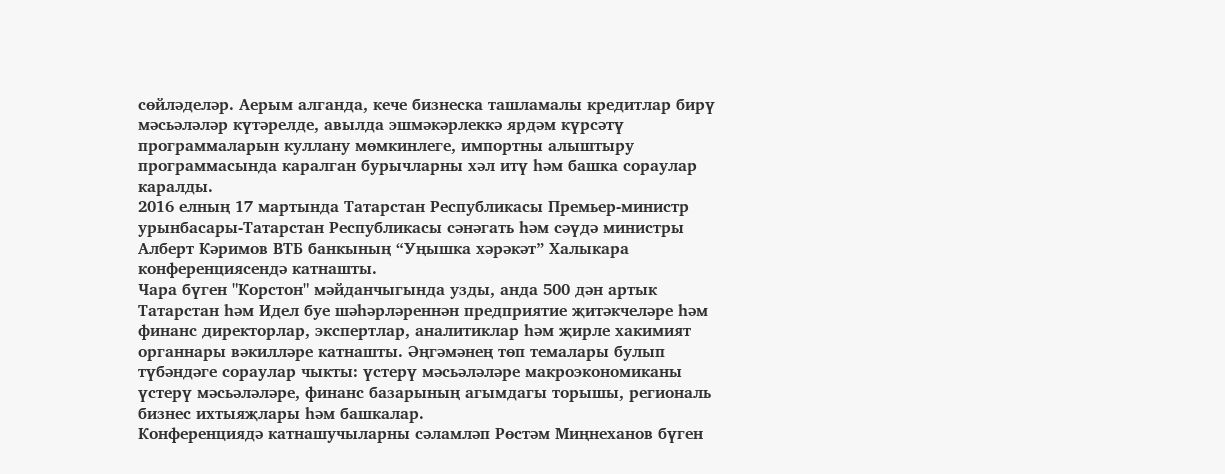сөйләделәр. Аерым алганда, кече бизнеска ташламалы кредитлар бирү мәсьәләләр күтәрелде, авылда эшмәкәрлеккә ярдәм күрсәтү программаларын куллану мөмкинлеге, импортны алыштыру программасында каралган бурычларны хәл итү һәм башка сораулар каралды.
2016 елның 17 мартында Татарстан Республикасы Премьер-министр урынбасары-Татарстан Республикасы сәнәгать һәм сәүдә министры Алберт Кәримов ВТБ банкының “Уңышка хәрәкәт” Халыкара конференциясендә катнашты.
Чара бүген "Корстон" мәйданчыгында узды, анда 500 дән артык Татарстан һәм Идел буе шәһәрләреннән предприятие җитәкчеләре һәм финанс директорлар, экспертлар, аналитиклар һәм җирле хакимият органнары вәкилләре катнашты. Әңгәмәнең төп темалары булып түбәндәге сораулар чыкты: үстерү мәсьәләләре макроэкономиканы үстерү мәсьәләләре, финанс базарының агымдагы торышы, региональ бизнес ихтыяҗлары һәм башкалар.
Конференциядә катнашучыларны сәламләп Рөстәм Миңнеханов бүген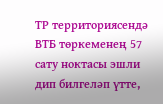ТР территориясендә ВТБ төркеменең 57 сату ноктасы эшли дип билгеләп үтте,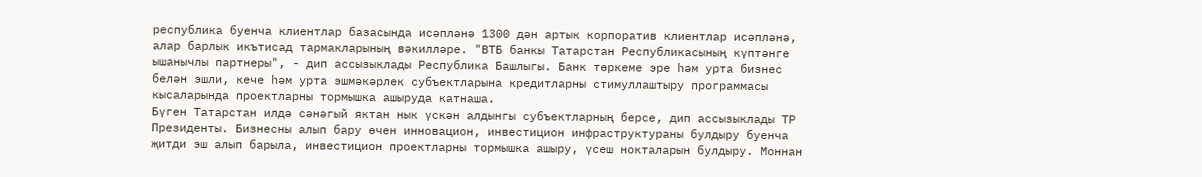республика буенча клиентлар базасында исәпләнә 1300 дән артык корпоратив клиентлар исәпләнә, алар барлык икътисад тармакларының вәкилләре. "ВТБ банкы Татарстан Республикасының күптәнге ышанычлы партнеры", - дип ассызыклады Республика Башлыгы. Банк төркеме эре һәм урта бизнес белән эшли, кече һәм урта эшмәкәрлек субъектларына кредитларны стимуллаштыру программасы кысаларында проектларны тормышка ашыруда катнаша.
Бүген Татарстан илдә сәнәгый яктан нык үскән алдынгы субъектларның берсе, дип ассызыклады ТР Президенты. Бизнесны алып бару өчен инновацион, инвестицион инфраструктураны булдыру буенча җитди эш алып барыла, инвестицион проектларны тормышка ашыру, үсеш нокталарын булдыру. Моннан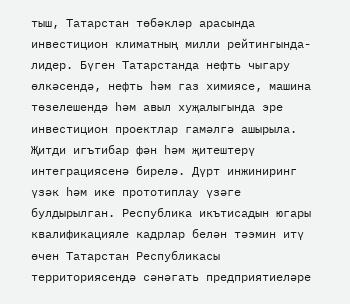тыш, Татарстан төбәкләр арасында инвестицион климатның милли рейтингында- лидер. Бүген Татарстанда нефть чыгару өлкәсендә, нефть һәм газ химиясе, машина төзелешендә һәм авыл хуҗалыгында эре инвестицион проектлар гамәлгә ашырыла.
Җитди игътибар фән һәм җитештерү интеграциясенә бирелә. Дүрт инжиниринг үзәк һәм ике прототиплау үзәге булдырылган. Республика икътисадын югары квалификацияле кадрлар белән тәэмин итү өчен Татарстан Республикасы территориясендә сәнәгать предприятиеләре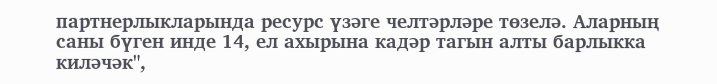партнерлыкларында ресурс үзәге челтәрләре төзелә. Аларның саны бүген инде 14, ел ахырына кадәр тагын алты барлыкка киләчәк",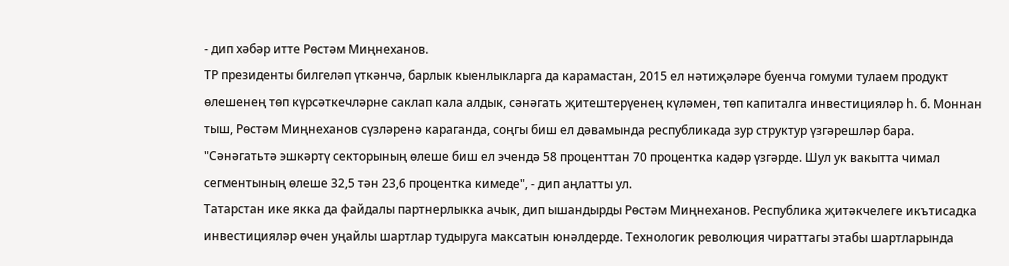- дип хәбәр итте Рөстәм Миңнеханов.
ТР президенты билгеләп үткәнчә, барлык кыенлыкларга да карамастан, 2015 ел нәтиҗәләре буенча гомуми тулаем продукт өлешенең төп күрсәткечләрне саклап кала алдык, сәнәгать җитештерүенең күләмен, төп капиталга инвестицияләр һ. б. Моннан тыш, Рөстәм Миңнеханов сүзләренә караганда, соңгы биш ел дәвамында республикада зур структур үзгәрешләр бара. "Сәнәгатьтә эшкәртү секторының өлеше биш ел эчендә 58 проценттан 70 процентка кадәр үзгәрде. Шул ук вакытта чимал сегментының өлеше 32,5 тән 23,6 процентка кимеде", - дип аңлатты ул.
Татарстан ике якка да файдалы партнерлыкка ачык, дип ышандырды Рөстәм Миңнеханов. Республика җитәкчелеге икътисадка инвестицияләр өчен уңайлы шартлар тудыруга максатын юнәлдерде. Технологик революция чираттагы этабы шартларында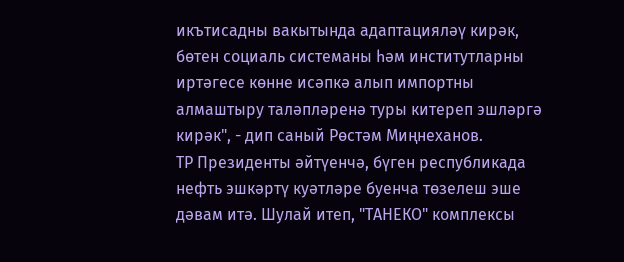икътисадны вакытында адаптацияләү кирәк, бөтен социаль системаны һәм институтларны иртәгесе көнне исәпкә алып импортны алмаштыру таләпләренә туры китереп эшләргә кирәк", - дип саный Рөстәм Миңнеханов.
ТР Президенты әйтүенчә, бүген республикада нефть эшкәртү куәтләре буенча төзелеш эше дәвам итә. Шулай итеп, "ТАНЕКО" комплексы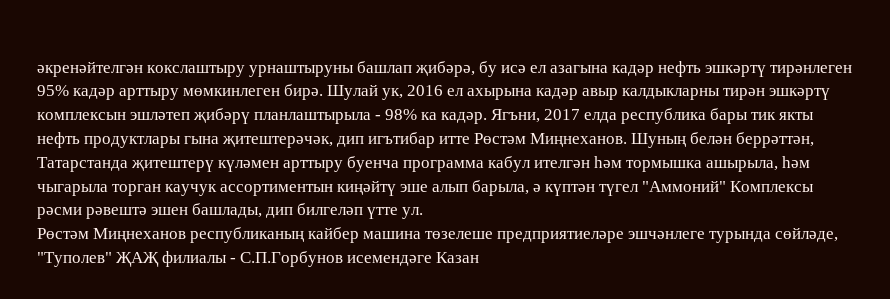әкренәйтелгән кокслаштыру урнаштыруны башлап җибәрә, бу исә ел азагына кадәр нефть эшкәртү тирәнлеген 95% кадәр арттыру мөмкинлеген бирә. Шулай ук, 2016 ел ахырына кадәр авыр калдыкларны тирән эшкәртү комплексын эшләтеп җибәрү планлаштырыла - 98% ка кадәр. Ягъни, 2017 елда республика бары тик якты нефть продуктлары гына җитештерәчәк, дип игътибар итте Рөстәм Миңнеханов. Шуның белән беррәттән, Татарстанда җитештерү күләмен арттыру буенча программа кабул ителгән һәм тормышка ашырыла, һәм чыгарыла торган каучук ассортиментын киңәйтү эше алып барыла, ә күптән түгел "Аммоний" Комплексы рәсми рәвештә эшен башлады, дип билгеләп үтте ул.
Рөстәм Миңнеханов республиканың кайбер машина төзелеше предприятиеләре эшчәнлеге турында сөйләде, "Туполев" ҖАҖ филиалы - С.П.Горбунов исемендәге Казан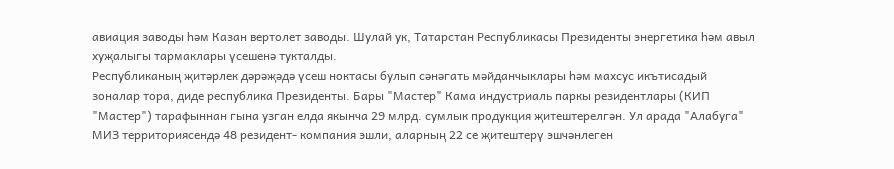авиация заводы һәм Казан вертолет заводы. Шулай ук, Татарстан Республикасы Президенты энергетика һәм авыл хуҗалыгы тармаклары үсешенә тукталды.
Республиканың җитәрлек дәрәҗәдә үсеш ноктасы булып сәнәгать мәйданчыклары һәм махсус икътисадый зоналар тора, диде республика Президенты. Бары "Мастер" Кама индустриаль паркы резидентлары (КИП "Мастер") тарафыннан гына узган елда якынча 29 млрд. сумлык продукция җитештерелгән. Ул арада "Алабуга" МИЗ территориясендә 48 резидент- компания эшли, аларның 22 се җитештерү эшчәнлеген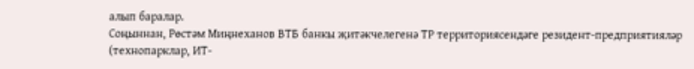алып баралар.
Соңыннан, Рөстәм Миңнеханов ВТБ банкы җитәкчелегенә ТР территориясендәге резидент-предприятияләр (технопарклар, ИТ-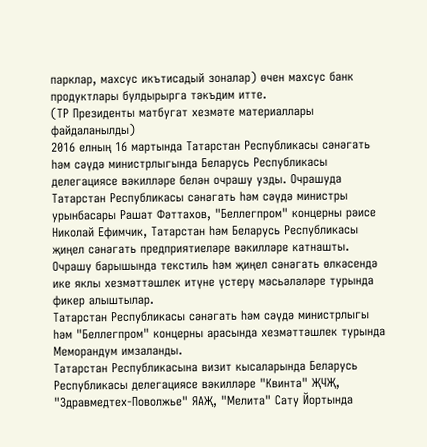парклар, махсус икътисадый зоналар) өчен махсус банк продуктлары булдырырга тәкъдим итте.
(ТР Президенты матбугат хезмәте материаллары файдаланылды)
2016 елның 16 мартында Татарстан Республикасы сәнәгать һәм сәүдә министрлыгында Беларусь Республикасы делегациясе вәкилләре белән очрашу узды. Очрашуда Татарстан Республикасы сәнәгать һәм сәүдә министры урынбасары Рашат Фәттахов, "Беллегпром" концерны рәисе Николай Ефимчик, Татарстан һәм Беларусь Республикасы җиңел сәнәгать предприятиеләре вәкилләре катнашты.
Очрашу барышында текстиль һәм җиңел сәнәгать өлкәсендә ике яклы хезмәттәшлек итүне үстерү мәсьәләләре турында фикер алыштылар.
Татарстан Республикасы сәнәгать һәм сәүдә министрлыгы һәм "Беллегпром" концерны арасында хезмәттәшлек турында Меморандум имзаланды.
Татарстан Республикасына визит кысаларында Беларусь Республикасы делегациясе вәкилләре "Квинта" ҖЧҖ, "Здравмедтех-Поволжье" ЯАҖ, "Мелита" Сату Йортында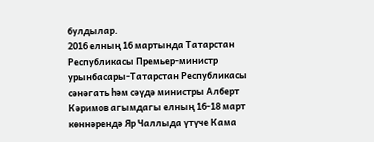булдылар.
2016 елның 16 мартында Татарстан Республикасы Премьер-министр урынбасары-Татарстан Республикасы сәнәгать һәм сәүдә министры Алберт Кәримов агымдагы елның 16-18 март көннәрендә Яр Чаллыда үтүче Кама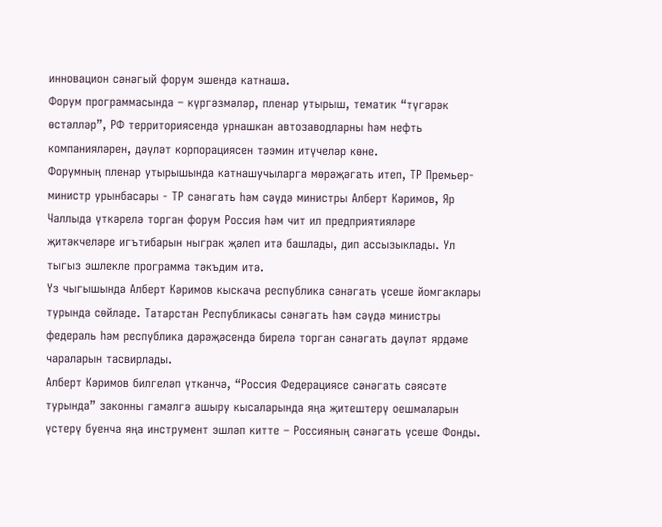инновацион сәнәгый форум эшендә катнаша.
Форум программасында – күргәзмәләр, пленар утырыш, тематик “түгәрәк өстәлләр”, РФ территориясендә урнашкан автозаводларны һәм нефть компанияләрен, дәүләт корпорациясен тәэмин итүчеләр көне.
Форумның пленар утырышында катнашучыларга мөрәҗәгать итеп, ТР Премьер-министр урынбасары - ТР сәнәгать һәм сәүдә министры Алберт Кәримов, Яр Чаллыда үткәрелә торган форум Россия һәм чит ил предприятияләре җитәкчеләре игътибарын ныграк җәлеп итә башлады, дип ассызыклады. Ул тыгыз эшлекле программа тәкъдим итә.
Үз чыгышында Алберт Кәримов кыскача республика сәнәгать үсеше йомгаклары турында сөйләде. Татарстан Республикасы сәнәгать һәм сәүдә министры федераль һәм республика дәрәҗәсендә бирелә торган сәнәгать дәүләт ярдәме чараларын тасвирлады.
Алберт Кәримов билгеләп үткәнчә, “Россия Федерациясе сәнәгать сәясәте турында” законны гамәлгә ашыру кысаларында яңа җитештерү оешмаларын үстерү буенча яңа инструмент эшләп китте – Россияның сәнәгать үсеше Фонды.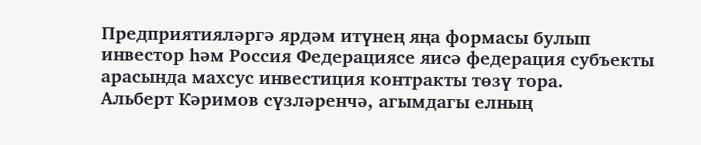Предприятияләргә ярдәм итүнең яңа формасы булып инвестор һәм Россия Федерациясе яисә федерация субъекты арасында махсус инвестиция контракты төзү тора.
Альберт Кәримов сүзләренчә, агымдагы елның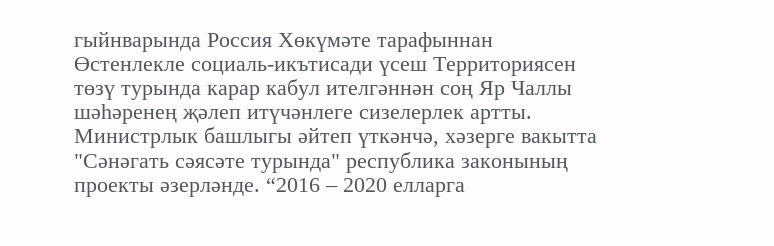гыйнварында Россия Хөкүмәте тарафыннан Өстенлекле социаль-икътисади үсеш Территориясен төзү турында карар кабул ителгәннән соң Яр Чаллы шәһәренең җәлеп итүчәнлеге сизелерлек артты.
Министрлык башлыгы әйтеп үткәнчә, хәзерге вакытта "Сәнәгать сәясәте турында" республика законының проекты әзерләнде. “2016 – 2020 елларга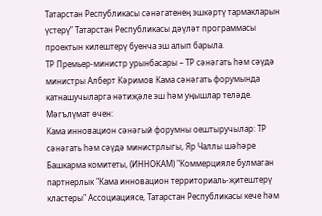Татарстан Республикасы сәнәгатенең эшкәртү тармакларын үстерү” Татарстан Республикасы дәүләт программасы проектын килештерү буенча эш алып барыла.
ТР Премьер-министр урынбасары – ТР сәнәгать һәм сәүдә министры Алберт Кәримов Кама сәнәгать форумында катнашучыларга нәтиҗәле эш һәм уңышлар теләде.
Мәгълүмат өчен:
Кама инновацион сәнәгый форумны оештыручылар: ТР сәнәгать һәм сәүдә министрлыгы, Яр Чаллы шәһәре Башкарма комитеты, (ИННОКАМ) "Коммерцияле булмаган партнерлык "Кама инновацион территориаль-җитештерү кластеры" Ассоциациясе, Татарстан Республикасы кече һәм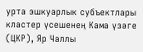урта эшкуарлык субъектлары кластер үсешенең Кама үзәге (ЦКР), Яр Чаллы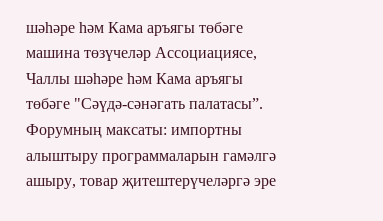шәһәре һәм Кама аръягы төбәге машина төзүчеләр Ассоциациясе, Чаллы шәһәре һәм Кама аръягы төбәге "Сәүдә-сәнәгать палатасы”.
Форумның максаты: импортны алыштыру программаларын гамәлгә ашыру, товар җитештерүчеләргә эре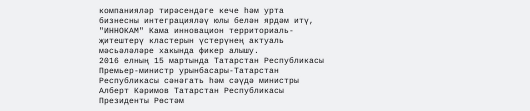компанияләр тирәсендәге кече һәм урта бизнесны интеграцияләү юлы белән ярдәм итү, "ИННОКАМ" Кама инновацион территориаль-җитештерү кластерын үстерүнең актуаль мәсьәләләре хакында фикер алышу.
2016 елның 15 мартында Татарстан Республикасы Премьер-министр урынбасары-Татарстан Республикасы сәнәгать һәм сәүдә министры Алберт Кәримов Татарстан Республикасы Президенты Рөстәм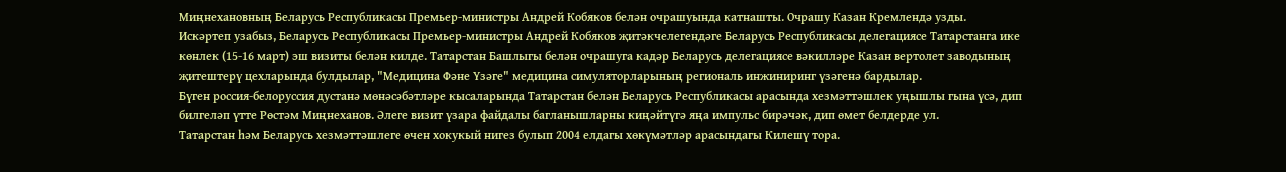Миңнехановның Беларусь Республикасы Премьер-министры Андрей Кобяков белән очрашуында катнашты. Очрашу Казан Кремлендә узды.
Искәртеп узабыз, Беларусь Республикасы Премьер-министры Андрей Кобяков җитәкчелегендәге Беларусь Республикасы делегациясе Татарстанга ике көнлек (15-16 март) эш визиты белән килде. Татарстан Башлыгы белән очрашуга кадәр Беларусь делегациясе вәкилләре Казан вертолет заводының җитештерү цехларында булдылар, "Медицина Фәне Үзәге" медицина симуляторларының региональ инжиниринг үзәгенә бардылар.
Бүген россия-белоруссия дустанә мөнәсәбәтләре кысаларында Татарстан белән Беларусь Республикасы арасында хезмәттәшлек уңышлы гына үсә, дип билгеләп үтте Рөстәм Миңнеханов. Әлеге визит үзара файдалы багланышларны киңәйтүгә яңа импульс бирәчәк, дип өмет белдерде ул.
Татарстан һәм Беларусь хезмәттәшлеге өчен хокукый нигез булып 2004 елдагы хөкүмәтләр арасындагы Килешү тора.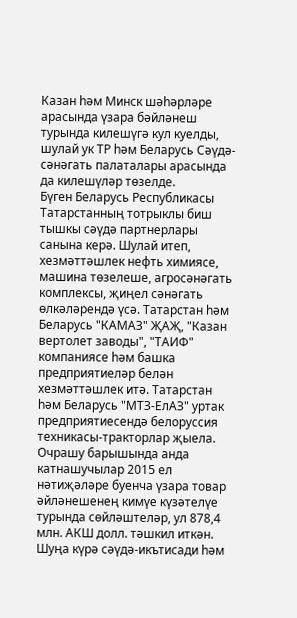Казан һәм Минск шәһәрләре арасында үзара бәйләнеш турында килешүгә кул куелды, шулай ук ТР һәм Беларусь Сәүдә-сәнәгать палаталары арасында да килешүләр төзелде.
Бүген Беларусь Республикасы Татарстанның тотрыклы биш тышкы сәүдә партнерлары санына керә. Шулай итеп, хезмәттәшлек нефть химиясе, машина төзелеше, агросәнәгать комплексы, җиңел сәнәгать өлкәләрендә үсә. Татарстан һәм Беларусь "КАМАЗ" ҖАҖ, "Казан вертолет заводы", "ТАИФ" компаниясе һәм башка предприятиеләр белән хезмәттәшлек итә. Татарстан һәм Беларусь "МТЗ-ЕлАЗ" уртак предприятиесендә белоруссия техникасы-тракторлар җыела.
Очрашу барышында анда катнашучылар 2015 ел нәтиҗәләре буенча үзара товар әйләнешенең кимүе күзәтелүе турында сөйләштеләр, ул 878,4 млн. АКШ долл. тәшкил иткән. Шуңа күрә сәүдә-икътисади һәм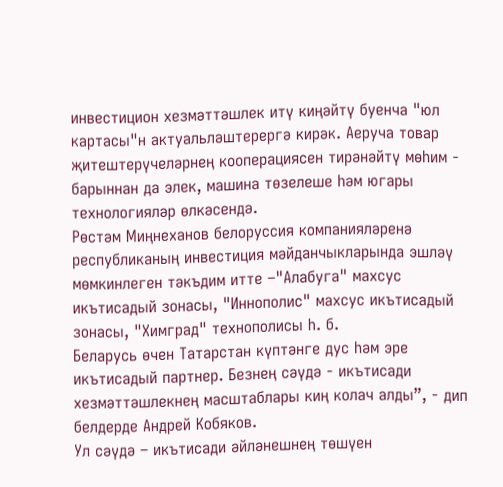инвестицион хезмәттәшлек итү киңәйтү буенча "юл картасы"н актуальләштерергә кирәк. Аеруча товар җитештерүчеләрнең кооперациясен тирәнәйтү мөһим - барыннан да элек, машина төзелеше һәм югары технологияләр өлкәсендә.
Рөстәм Миңнеханов белоруссия компанияләренә республиканың инвестиция мәйданчыкларында эшләү мөмкинлеген тәкъдим итте –"Алабуга" махсус икътисадый зонасы, "Иннополис" махсус икътисадый зонасы, "Химград" технополисы һ. б.
Беларусь өчен Татарстан күптәнге дус һәм эре икътисадый партнер. Безнең сәүдә - икътисади хезмәттәшлекнең масштаблары киң колач алды”, - дип белдерде Андрей Кобяков.
Ул сәүдә – икътисади әйләнешнең төшүен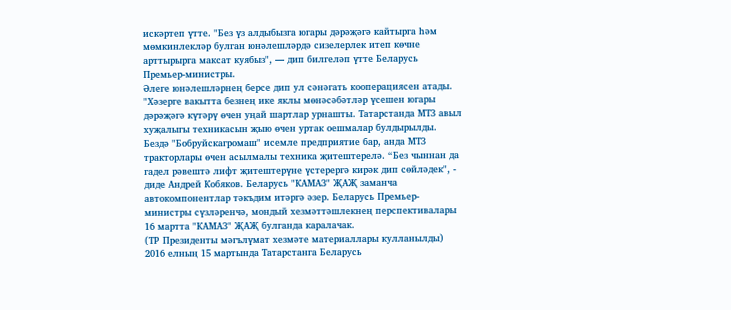искәртеп үтте. "Без үз алдыбызга югары дәрәҗәгә кайтырга һәм мөмкинлекләр булган юнәлешләрдә сизелерлек итеп көчне арттырырга максат куябыз", — дип билгеләп үтте Беларусь Премьер-министры.
Әлеге юнәлешләрнең берсе дип ул сәнәгать кооперациясен атады. "Хәзерге вакытта безнең ике яклы мөнәсәбәтләр үсешен югары дәрәҗәгә күтәрү өчен уңай шартлар урнашты. Татарстанда МТЗ авыл хуҗалыгы техникасын җыю өчен уртак оешмалар булдырылды. Бездә "Бобруйскагромаш" исемле предприятие бар, анда МТЗ тракторлары өчен асылмалы техника җитештерелә. “Без чыннан да гадел рәвештә лифт җитештерүне үстерергә кирәк дип сөйләдек", - диде Андрей Кобяков. Беларусь "КАМАЗ" ҖАҖ заманча автокомпонентлар тәкъдим итәргә әзер. Беларусь Премьер-министры сүзләренчә, мондый хезмәттәшлекнең перспективалары 16 мартта "КАМАЗ" ҖАҖ булганда каралачак.
(ТР Президенты мәгълүмат хезмәте материаллары кулланылды)
2016 елның 15 мартында Татарстанга Беларусь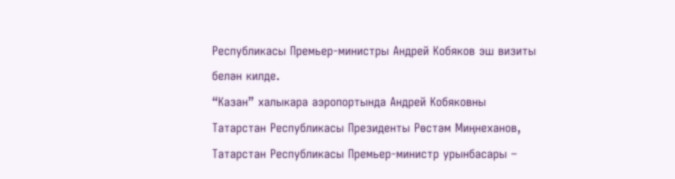Республикасы Премьер-министры Андрей Кобяков эш визиты белән килде.
“Казан” халыкара аэропортында Андрей Кобяковны Татарстан Республикасы Президенты Рөстәм Миңнеханов, Татарстан Республикасы Премьер-министр урынбасары –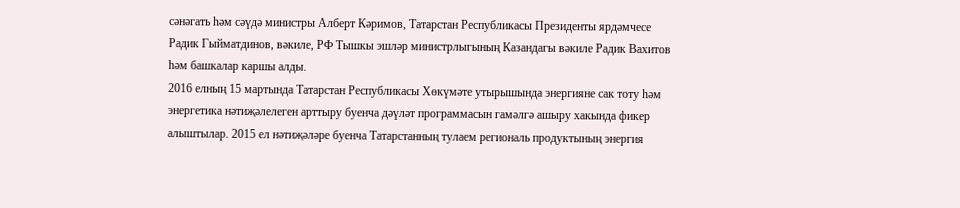сәнәгать һәм сәүдә министры Алберт Кәримов, Татарстан Республикасы Президенты ярдәмчесе Радик Гыйматдинов, вәкиле, РФ Тышкы эшләр министрлыгының Казандагы вәкиле Радик Вахитов һәм башкалар каршы алды.
2016 елның 15 мартында Татарстан Республикасы Хөкүмәте утырышында энергияне сак тоту һәм энергетика нәтиҗәлелеген арттыру буенча дәүләт программасын гамәлгә ашыру хакында фикер алыштылар. 2015 ел нәтиҗәләре буенча Татарстанның тулаем региональ продуктының энергия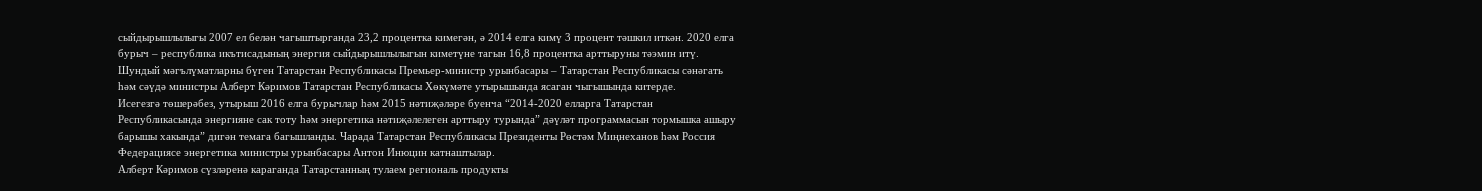сыйдырышлылыгы 2007 ел белән чагыштырганда 23,2 процентка кимегән, ә 2014 елга кимү 3 процент тәшкил иткән. 2020 елга бурыч – республика икътисадының энергия сыйдырышлылыгын киметүне тагын 16,8 процентка арттыруны тәэмин итү. Шундый мәгълүматларны бүген Татарстан Республикасы Премьер-министр урынбасары – Татарстан Республикасы сәнәгать һәм сәүдә министры Алберт Кәримов Татарстан Республикасы Хөкүмәте утырышында ясаган чыгышында китерде.
Исегезгә төшерәбез, утырыш 2016 елга бурычлар һәм 2015 нәтиҗәләре буенча “2014-2020 елларга Татарстан Республикасында энергияне сак тоту һәм энергетика нәтиҗәлелеген арттыру турында” дәүләт программасын тормышка ашыру барышы хакында” дигән темага багышланды. Чарада Татарстан Республикасы Президенты Рөстәм Миңнеханов һәм Россия Федерациясе энергетика министры урынбасары Антон Инюцин катнаштылар.
Алберт Кәримов сүзләренә караганда Татарстанның тулаем региональ продукты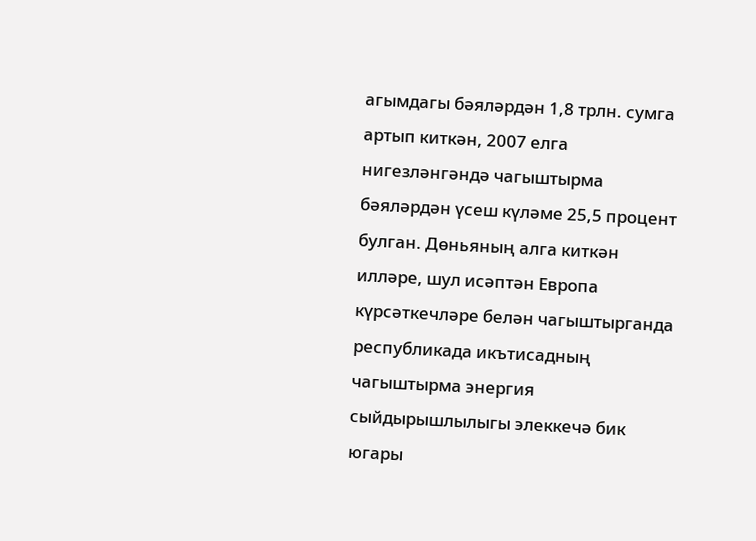агымдагы бәяләрдән 1,8 трлн. сумга артып киткән, 2007 елга нигезләнгәндә чагыштырма бәяләрдән үсеш күләме 25,5 процент булган. Дөньяның алга киткән илләре, шул исәптән Европа күрсәткечләре белән чагыштырганда республикада икътисадның чагыштырма энергия сыйдырышлылыгы элеккечә бик югары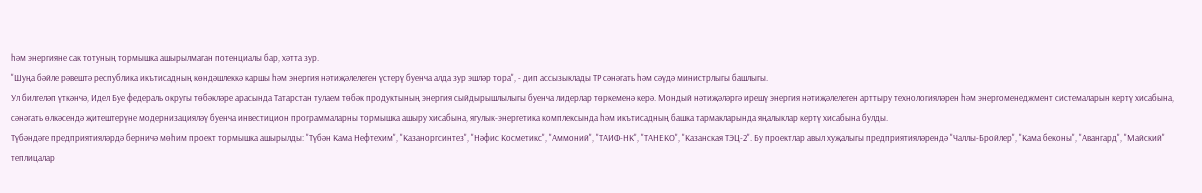һәм энергияне сак тотуның тормышка ашырылмаган потенциалы бар, хәтта зур.
"Шуңа бәйле рәвештә республика икътисадның көндәшлеккә каршы һәм энергия нәтиҗәлелеген үстерү буенча алда зур эшләр тора", - дип ассызыклады ТР сәнәгать һәм сәүдә министрлыгы башлыгы.
Ул билгеләп үткәнчә, Идел Буе федераль округы төбәкләре арасында Татарстан тулаем төбәк продуктының энергия сыйдырышлылыгы буенча лидерлар төркеменә керә. Мондый нәтиҗәләргә ирешү энергия нәтиҗәлелеген арттыру технологияләрен һәм энергоменеджмент системаларын кертү хисабына, сәнәгать өлкәсендә җитештерүне модернизацияләү буенча инвестицион программаларны тормышка ашыру хисабына, ягулык-энергетика комплексында һәм икътисадның башка тармакларында яңалыклар кертү хисабына булды.
Түбәндәге предприятияләрдә берничә мөһим проект тормышка ашырылды: "Түбән Кама Нефтехим", "Казаноргсинтез", "Нәфис Косметикс", "Аммоний", "ТАИФ-НК", "ТАНЕКО", "Казанская ТЭЦ-2". Бу проектлар авыл хуҗалыгы предприятияләрендә "Чаллы-Бройлер", "Кама беконы", "Авангард", "Майский" теплицалар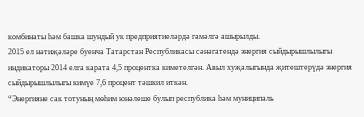комбинаты һәм башка шундый ук предприятиеләрдә гамәлгә ашырылды.
2015 ел нәтиҗәләре буенча Татарстан Республикасы сәнәгатендә энергия сыйдырышлылыгы индикаторы 2014 елга карата 4,5 процентка киметелгән. Авыл хуҗалыгында җитештерүдә энергия сыйдырышлылыгы кимүе 7,6 процент тәшкил иткән.
“Энергияне сак тотуның мөһим юнәлеше булып республика һәм муниципаль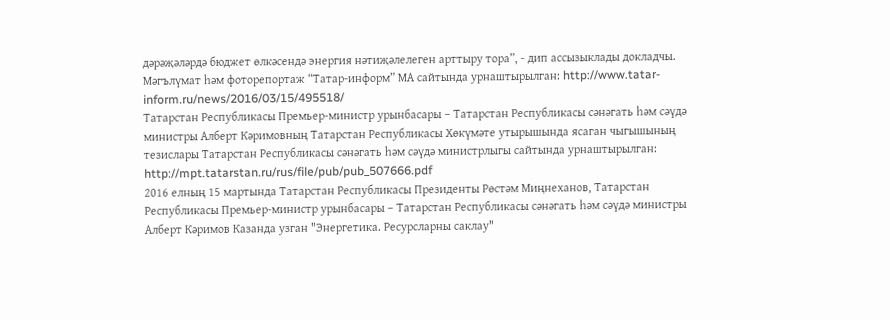дәрәҗәләрдә бюджет өлкәсендә энергия нәтиҗәлелеген арттыру тора”, - дип ассызыклады докладчы.
Мәгълүмат һәм фоторепортаж “Татар-информ” МА сайтында урнаштырылган: http://www.tatar-inform.ru/news/2016/03/15/495518/
Татарстан Республикасы Премьер-министр урынбасары – Татарстан Республикасы сәнәгать һәм сәүдә министры Алберт Кәримовның Татарстан Республикасы Хөкүмәте утырышында ясаган чыгышының тезислары Татарстан Республикасы сәнәгать һәм сәүдә министрлыгы сайтында урнаштырылган: http://mpt.tatarstan.ru/rus/file/pub/pub_507666.pdf
2016 елның 15 мартында Татарстан Республикасы Президенты Рөстәм Миңнеханов, Татарстан Республикасы Премьер-министр урынбасары – Татарстан Республикасы сәнәгать һәм сәүдә министры Алберт Кәримов Казанда узган "Энергетика. Ресурсларны саклау"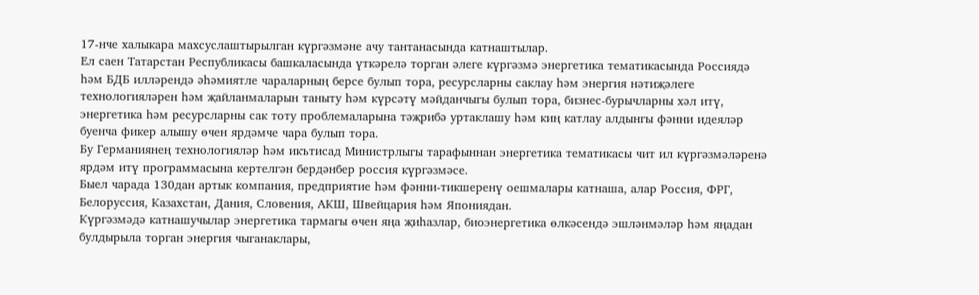17-нче халыкара махсуслаштырылган күргәзмәне ачу тантанасында катнаштылар.
Ел саен Татарстан Республикасы башкаласында үткәрелә торган әлеге күргәзмә энергетика тематикасында Россиядә һәм БДБ илләрендә әһәмиятле чараларның берсе булып тора, ресурсларны саклау һәм энергия нәтиҗәлеге технологияләрен һәм җайланмаларын таныту һәм күрсәтү мәйданчыгы булып тора, бизнес-бурычларны хәл итү, энергетика һәм ресурсларны сак тоту проблемаларына тәҗрибә уртаклашу һәм киң катлау алдынгы фәнни идеяләр буенча фикер алышу өчен ярдәмче чара булып тора.
Бу Германиянең технологияләр һәм икътисад Министрлыгы тарафыннан энергетика тематикасы чит ил күргәзмәләренә ярдәм итү программасына кертелгән бердәнбер россия күргәзмәсе.
Быел чарада 130дан артык компания, предприятие һәм фәнни-тикшеренү оешмалары катнаша, алар Россия, ФРГ, Белоруссия, Казахстан, Дания, Словения, АКШ, Швейцария һәм Япониядан.
Күргәзмәдә катнашучылар энергетика тармагы өчен яңа җиһазлар, биоэнергетика өлкәсендә эшләнмәләр һәм яңадан булдырыла торган энергия чыганаклары,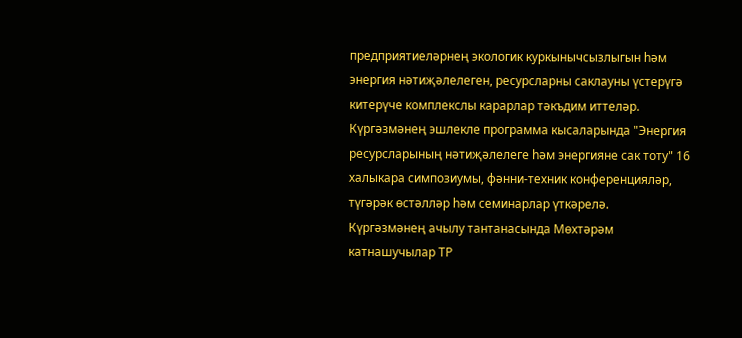предприятиеләрнең экологик куркынычсызлыгын һәм энергия нәтиҗәлелеген, ресурсларны саклауны үстерүгә китерүче комплекслы карарлар тәкъдим иттеләр.
Күргәзмәнең эшлекле программа кысаларында "Энергия ресурсларының нәтиҗәлелеге һәм энергияне сак тоту" 16 халыкара симпозиумы, фәнни-техник конференцияләр, түгәрәк өстәлләр һәм семинарлар үткәрелә.
Күргәзмәнең ачылу тантанасында Мөхтәрәм катнашучылар ТР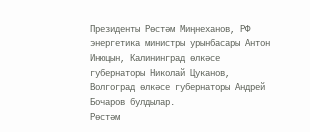Президенты Рөстәм Миңнеханов, РФ энергетика министры урынбасары Антон Инюцын, Калининград өлкәсе губернаторы Николай Цуканов, Волгоград өлкәсе губернаторы Андрей Бочаров булдылар.
Рөстәм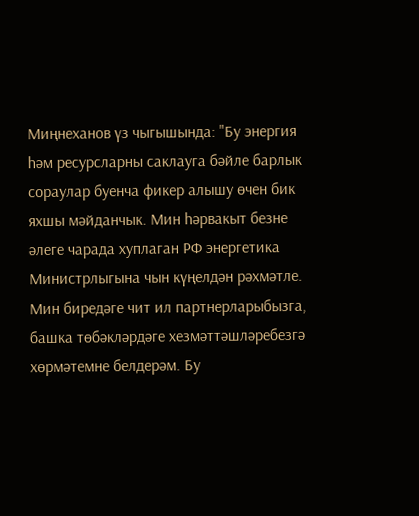Миңнеханов үз чыгышында: "Бу энергия һәм ресурсларны саклауга бәйле барлык сораулар буенча фикер алышу өчен бик яхшы мәйданчык. Мин һәрвакыт безне әлеге чарада хуплаган РФ энергетика Министрлыгына чын күңелдән рәхмәтле. Мин биредәге чит ил партнерларыбызга, башка төбәкләрдәге хезмәттәшләребезгә хөрмәтемне белдерәм. Бу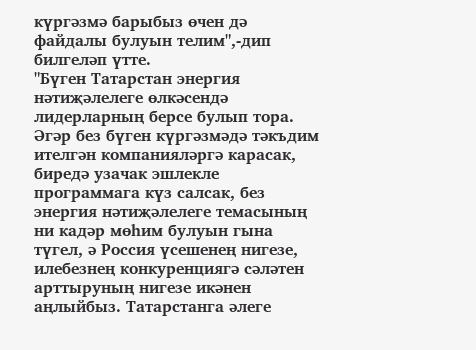күргәзмә барыбыз өчен дә файдалы булуын телим",-дип билгеләп үтте.
"Бүген Татарстан энергия нәтиҗәлелеге өлкәсендә лидерларның берсе булып тора. Әгәр без бүген күргәзмәдә тәкъдим ителгән компанияләргә карасак, биредә узачак эшлекле программага күз салсак, без энергия нәтиҗәлелеге темасының ни кадәр мөһим булуын гына түгел, ә Россия үсешенең нигезе, илебезнең конкуренциягә сәләтен арттыруның нигезе икәнен аңлыйбыз. Татарстанга әлеге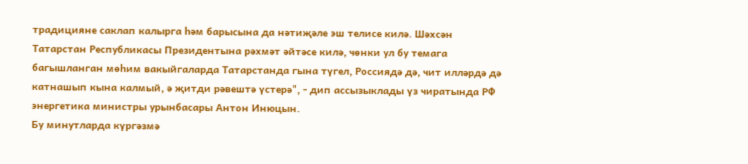традицияне саклап калырга һәм барысына да нәтиҗәле эш телисе килә. Шәхсән Татарстан Республикасы Президентына рәхмәт әйтәсе килә, чөнки ул бу темага багышланган мөһим вакыйгаларда Татарстанда гына түгел, Россиядә дә, чит илләрдә дә катнашып кына калмый, ә җитди рәвештә үстерә", - дип ассызыклады үз чиратында РФ энергетика министры урынбасары Антон Инюцын.
Бу минутларда күргәзмә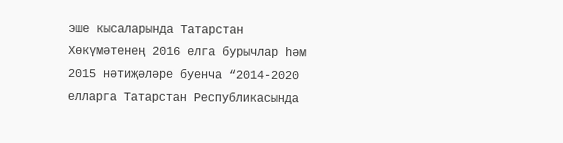эше кысаларында Татарстан Хөкүмәтенең 2016 елга бурычлар һәм 2015 нәтиҗәләре буенча “2014-2020 елларга Татарстан Республикасында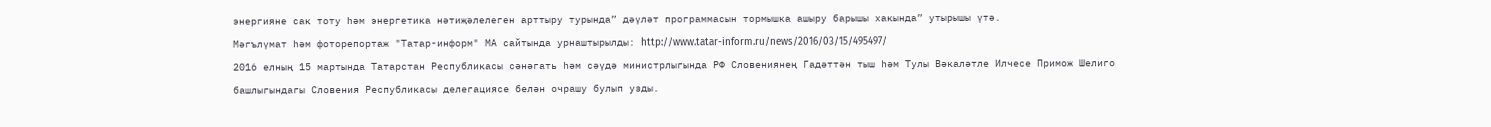энергияне сак тоту һәм энергетика нәтиҗәлелеген арттыру турында” дәүләт программасын тормышка ашыру барышы хакында” утырышы үтә.
Мәгълүмат һәм фоторепортаж "Татар-информ" МА сайтында урнаштырылды: http://www.tatar-inform.ru/news/2016/03/15/495497/
2016 елның 15 мартында Татарстан Республикасы сәнәгать һәм сәүдә министрлыгында РФ Словениянең Гадәттән тыш һәм Тулы Вәкаләтле Илчесе Примож Шелиго башлыгындагы Словения Республикасы делегациясе белән очрашу булып узды.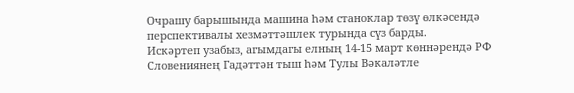Очрашу барышында машина һәм станоклар төзү өлкәсендә перспективалы хезмәттәшлек турында сүз барды.
Искәртеп узабыз, агымдагы елның 14-15 март көннәрендә РФ Словениянең Гадәттән тыш һәм Тулы Вәкаләтле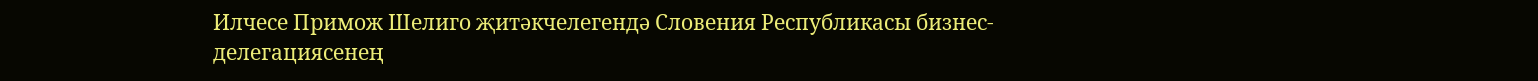Илчесе Примож Шелиго җитәкчелегендә Словения Республикасы бизнес-делегациясенең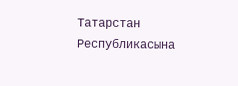Татарстан Республикасына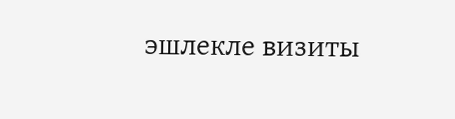эшлекле визиты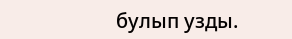булып узды.